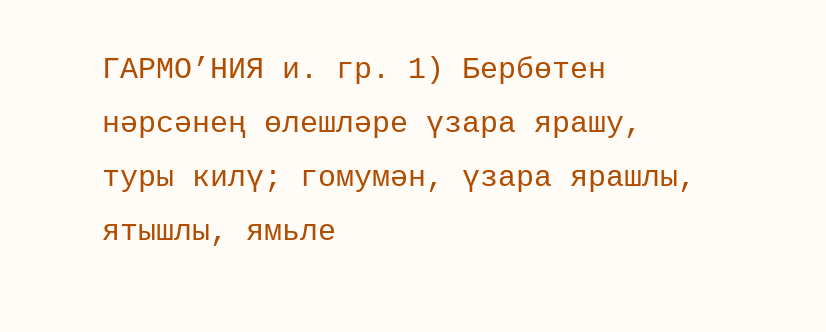ГАРМО’НИЯ и. гр. 1) Бербөтен нәрсәнең өлешләре үзара ярашу, туры килү; гомумән, үзара ярашлы, ятышлы, ямьле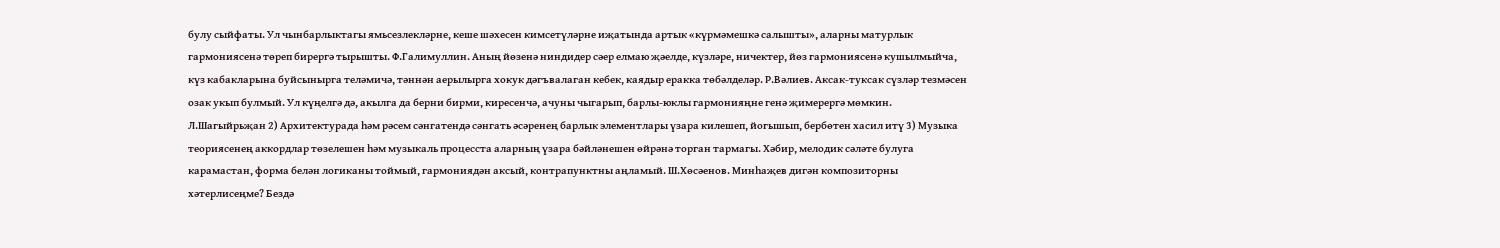булу сыйфаты. Ул чынбарлыктагы ямьсезлекләрне, кеше шәхесен кимсетүләрне иҗатында артык «күрмәмешкә салышты», аларны матурлык гармониясенә төреп бирергә тырышты. Ф.Галимуллин. Аның йөзенә ниндидер сәер елмаю җәелде, күзләре, ничектер, йөз гармониясенә кушылмыйча, күз кабакларына буйсынырга теләмичә, тәннән аерылырга хокук дәгъвалаган кебек, каядыр еракка төбәлделәр. Р.Вәлиев. Аксак-туксак сүзләр тезмәсен озак укып булмый. Ул күңелгә дә, акылга да берни бирми, киресенчә, ачуны чыгарып, барлы-юклы гармонияңне генә җимерергә мөмкин. Л.Шагыйрьҗан 2) Архитектурада һәм рәсем сәнгатендә сәнгать әсәренең барлык элементлары үзара килешеп, йогышып, бербөтен хасил итү 3) Музыка теориясенең аккордлар төзелешен һәм музыкаль процесста аларның үзара бәйләнешен өйрәнә торган тармагы. Хәбир, мелодик сәләте булуга карамастан, форма белән логиканы тоймый, гармониядән аксый, контрапунктны аңламый. Ш.Хөсәенов. Минһаҗев дигән композиторны хәтерлисеңме? Бездә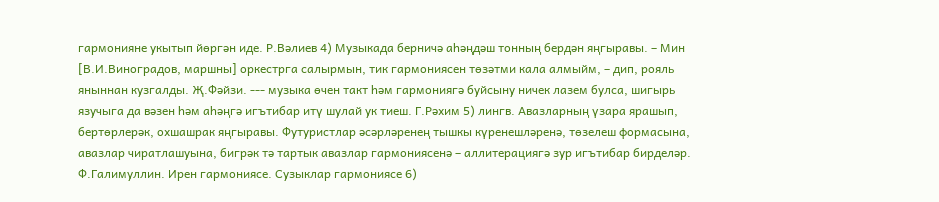гармонияне укытып йөргән иде. Р.Вәлиев 4) Музыкада берничә аһәңдәш тонның бердән яңгыравы. – Мин [В.И.Виноградов, маршны] оркестрга салырмын, тик гармониясен төзәтми кала алмыйм, – дип, рояль яныннан кузгалды. Җ.Фәйзи. --- музыка өчен такт һәм гармониягә буйсыну ничек лазем булса, шигырь язучыга да вәзен һәм аһәңгә игътибар итү шулай ук тиеш. Г.Рәхим 5) лингв. Авазларның үзара ярашып, бертөрлерәк, охшашрак яңгыравы. Футуристлар әсәрләренең тышкы күренешләренә, төзелеш формасына, авазлар чиратлашуына, бигрәк тә тартык авазлар гармониясенә – аллитерациягә зур игътибар бирделәр. Ф.Галимуллин. Ирен гармониясе. Сузыклар гармониясе 6)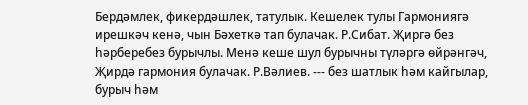Бердәмлек, фикердәшлек, татулык. Кешелек тулы Гармониягә ирешкәч кенә, чын Бәхеткә тап булачак. Р.Сибат. Җиргә без һәрберебез бурычлы. Менә кеше шул бурычны түләргә өйрәнгәч, Җирдә гармония булачак. Р.Вәлиев. --- без шатлык һәм кайгылар, бурыч һәм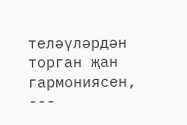теләүләрдән торган җан гармониясен, ---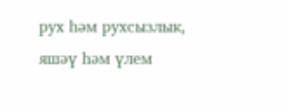рух һәм рухсызлык, яшәү һәм үлем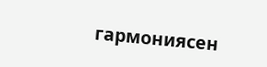гармониясен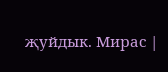җуйдык. Мирас |